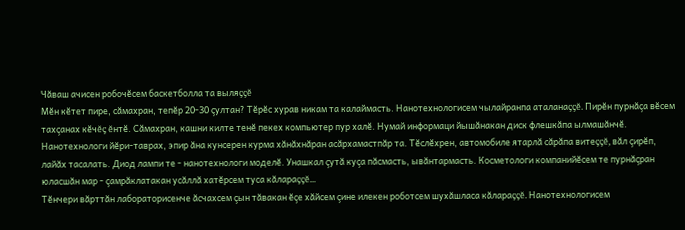Чăваш ачисен робочĕсем баскетболла та выляççĕ
Мĕн кĕтет пире, сăмахран, тепĕр 20-30 çултан? Тĕрĕс хурав никам та калаймасть. Нанотехнологисем чылайранпа аталанаççĕ. Пирĕн пурнăçа вĕсем тахçанах кĕчĕç ĕнтĕ. Сăмахран, кашни килте тенĕ пекех компьютер пур халĕ. Нумай информаци йышăнакан диск флешкăпа ылмашăнчĕ. Нанотехнологи йĕри-таврах, эпир ăна кунсерен курма хăнăхнăран асăрхамастпăр та. Тĕслĕхрен, автомобиле ятарлă сăрăпа витеççĕ, вăл çирĕп, лайăх тасалать. Диод лампи те - нанотехнологи моделĕ. Унашкал çутă куçа пăсмасть, ывăнтармасть. Косметологи компанийĕсем те пурнăçран юласшăн мар - çамрăклатакан усăллă хатĕрсем туса кăлараççĕ...
Тĕнчери вăрттăн лабораторисенче ăсчахсем çын тăвакан ĕçе хăйсем çине илекен роботсем шухăшласа кăлараççĕ. Нанотехнологисем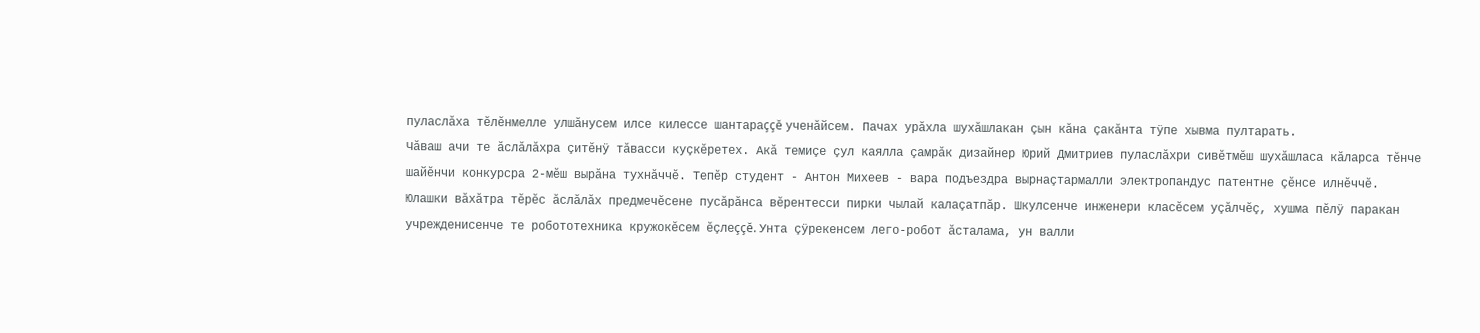пуласлăха тĕлĕнмелле улшăнусем илсе килессе шантараççĕ ученăйсем. Пачах урăхла шухăшлакан çын кăна çакăнта тÿпе хывма пултарать.
Чăваш ачи те ăслăлăхра çитĕнÿ тăвасси куçкĕретех. Акă темиçе çул каялла çамрăк дизайнер Юрий Дмитриев пуласлăхри сивĕтмĕш шухăшласа кăларса тĕнче шайĕнчи конкурсра 2-мĕш вырăна тухнăччĕ. Тепĕр студент - Антон Михеев - вара подъездра вырнаçтармалли электропандус патентне çĕнсе илнĕччĕ.
Юлашки вăхăтра тĕрĕс ăслăлăх предмечĕсене пусăрăнса вĕрентесси пирки чылай калаçатпăр. Шкулсенче инженери класĕсем уçăлчĕç, хушма пĕлÿ паракан учрежденисенче те робототехника кружокĕсем ĕçлеççĕ. Унта çÿрекенсем лего-робот ăсталама, ун валли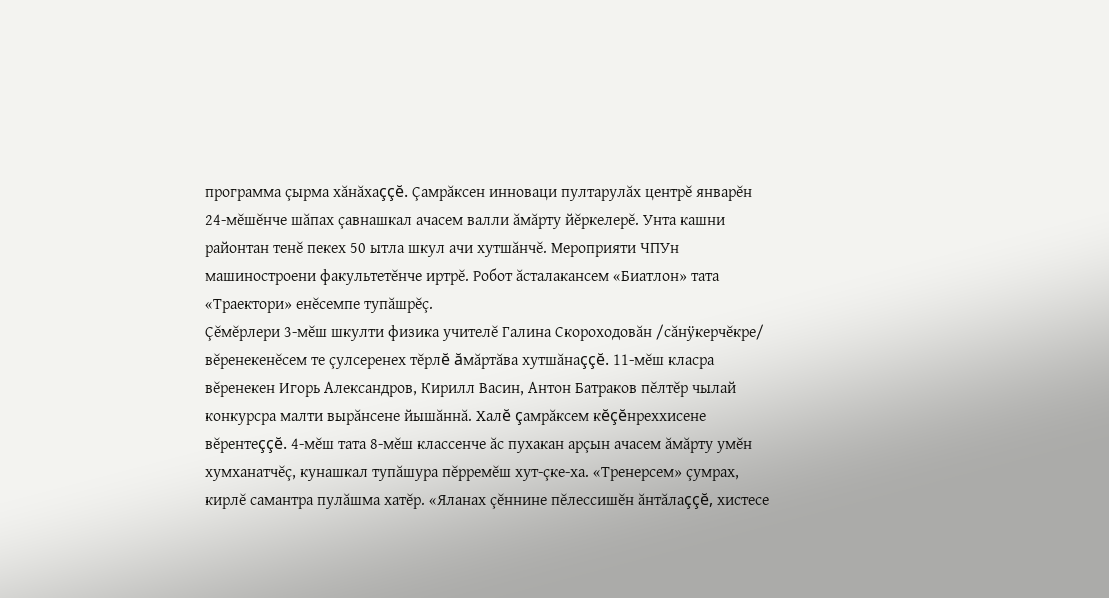программа çырма хăнăхаççĕ. Çамрăксен инноваци пултарулăх центрĕ январĕн 24-мĕшĕнче шăпах çавнашкал ачасем валли ăмăрту йĕркелерĕ. Унта кашни районтан тенĕ пекех 50 ытла шкул ачи хутшăнчĕ. Мероприяти ЧПУн машиностроени факультетĕнче иртрĕ. Робот ăсталакансем «Биатлон» тата «Траектори» енĕсемпе тупăшрĕç.
Çĕмĕрлери 3-мĕш шкулти физика учителĕ Галина Скороходовăн /сăнÿкерчĕкре/ вĕренекенĕсем те çулсеренех тĕрлĕ ăмăртăва хутшăнаççĕ. 11-мĕш класра вĕренекен Игорь Александров, Кирилл Васин, Антон Батраков пĕлтĕр чылай конкурсра малти вырăнсене йышăннă. Халĕ çамрăксем кĕçĕнреххисене вĕрентеççĕ. 4-мĕш тата 8-мĕш классенче ăс пухакан арçын ачасем ăмăрту умĕн хумханатчĕç, кунашкал тупăшура пĕрремĕш хут-çке-ха. «Тренерсем» çумрах, кирлĕ самантра пулăшма хатĕр. «Яланах çĕннине пĕлессишĕн ăнтăлаççĕ, хистесе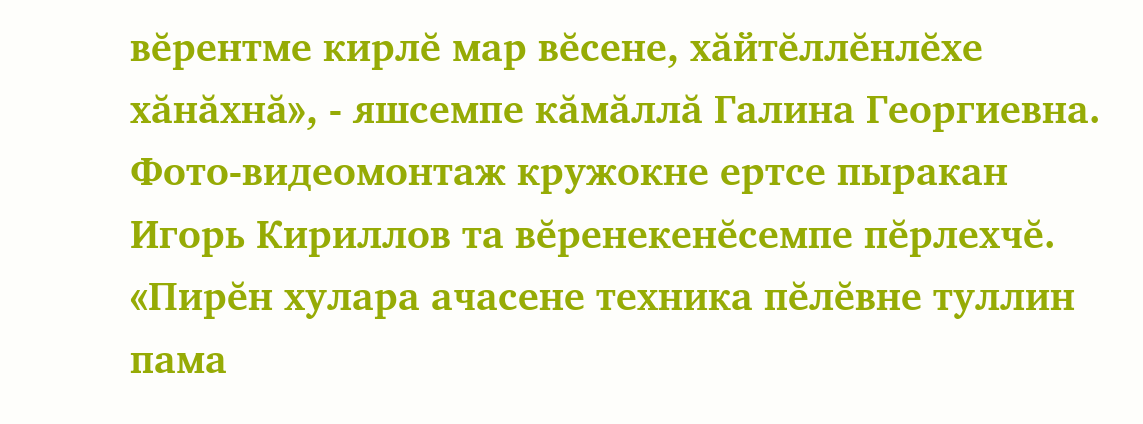вĕрентме кирлĕ мар вĕсене, хăйтĕллĕнлĕхе хăнăхнă», - яшсемпе кăмăллă Галина Георгиевна. Фото-видеомонтаж кружокне ертсе пыракан Игорь Кириллов та вĕренекенĕсемпе пĕрлехчĕ. «Пирĕн хулара ачасене техника пĕлĕвне туллин пама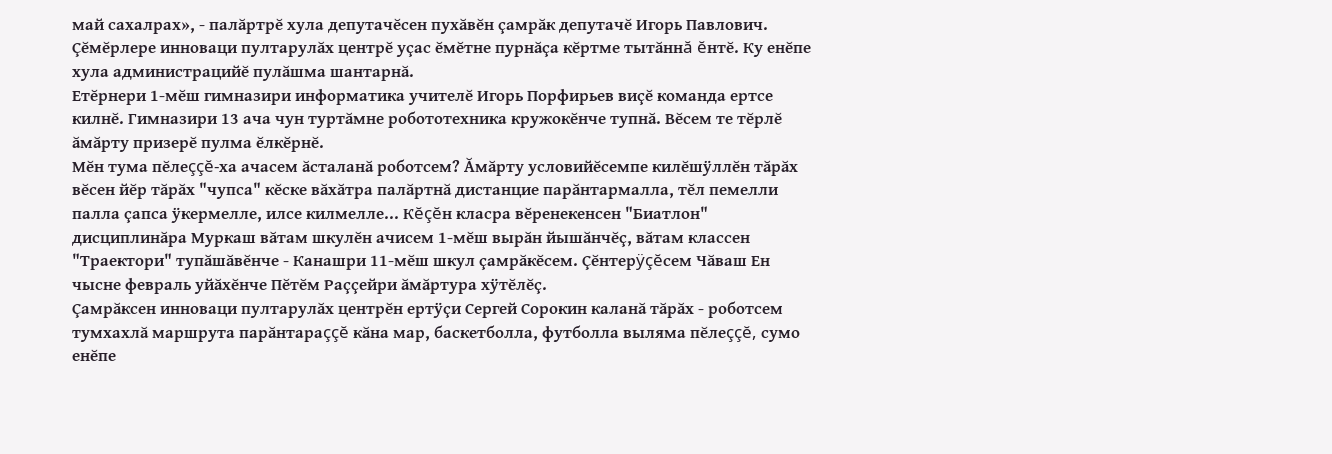май сахалрах», - палăртрĕ хула депутачĕсен пухăвĕн çамрăк депутачĕ Игорь Павлович. Çĕмĕрлере инноваци пултарулăх центрĕ уçас ĕмĕтне пурнăçа кĕртме тытăннă ĕнтĕ. Ку енĕпе хула администрацийĕ пулăшма шантарнă.
Етĕрнери 1-мĕш гимназири информатика учителĕ Игорь Порфирьев виçĕ команда ертсе килнĕ. Гимназири 13 ача чун туртăмне робототехника кружокĕнче тупнă. Вĕсем те тĕрлĕ ăмăрту призерĕ пулма ĕлкĕрнĕ.
Мĕн тума пĕлеççĕ-ха ачасем ăсталанă роботсем? Ăмăрту условийĕсемпе килĕшÿллĕн тăрăх вĕсен йĕр тăрăх "чупса" кĕске вăхăтра палăртнă дистанцие парăнтармалла, тĕл пемелли палла çапса ÿкермелле, илсе килмелле... Кĕçĕн класра вĕренекенсен "Биатлон" дисциплинăра Муркаш вăтам шкулĕн ачисем 1-мĕш вырăн йышăнчĕç, вăтам классен "Траектори" тупăшăвĕнче - Канашри 11-мĕш шкул çамрăкĕсем. Çĕнтерÿçĕсем Чăваш Ен чысне февраль уйăхĕнче Пĕтĕм Раççейри ăмăртура хÿтĕлĕç.
Çамрăксен инноваци пултарулăх центрĕн ертÿçи Сергей Сорокин каланă тăрăх - роботсем тумхахлă маршрута парăнтараççĕ кăна мар, баскетболла, футболла выляма пĕлеççĕ, сумо енĕпе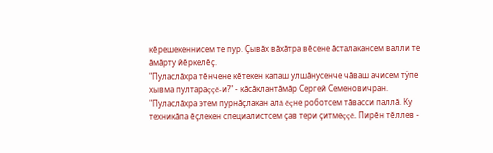кĕрешекеннисем те пур. Çывăх вăхăтра вĕсене ăсталакансем валли те ăмăрту йĕркелĕç.
"Пуласлăхра тĕнчене кĕтекен капаш улшăнусенче чăваш ачисем тÿпе хывма пултараççĕ-и?" - кăсăклантăмăр Сергей Семеновичран. "Пуласлăхра этем пурнăçлакан алă ĕçне роботсем тăвасси паллă. Ку техникăпа ĕçлекен специалистсем çав тери çитмеççĕ. Пирĕн тĕллев -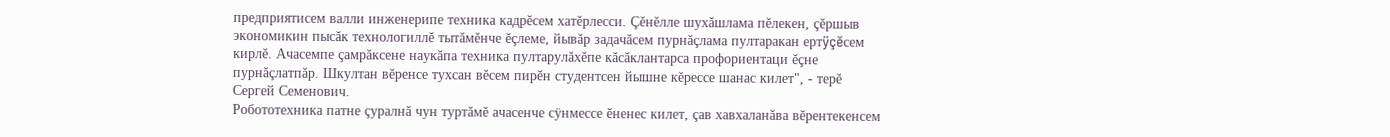предприятисем валли инженерипе техника кадрĕсем хатĕрлесси. Çĕнĕлле шухăшлама пĕлекен, çĕршыв экономикин пысăк технологиллĕ тытăмĕнче ĕçлеме, йывăр задачăсем пурнăçлама пултаракан ертÿçĕсем кирлĕ. Ачасемпе çамрăксене наукăпа техника пултарулăхĕпе кăсăклантарса профориентаци ĕçне пурнăçлатпăр. Шкултан вĕренсе тухсан вĕсем пирĕн студентсен йышне кĕрессе шанас килет", - терĕ Сергей Семенович.
Робототехника патне çуралнă чун туртăмĕ ачасенче сÿнмессе ĕненес килет, çав хавхаланăва вĕрентекенсем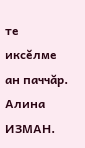те иксĕлме ан паччăр.
Алина ИЗМАН.